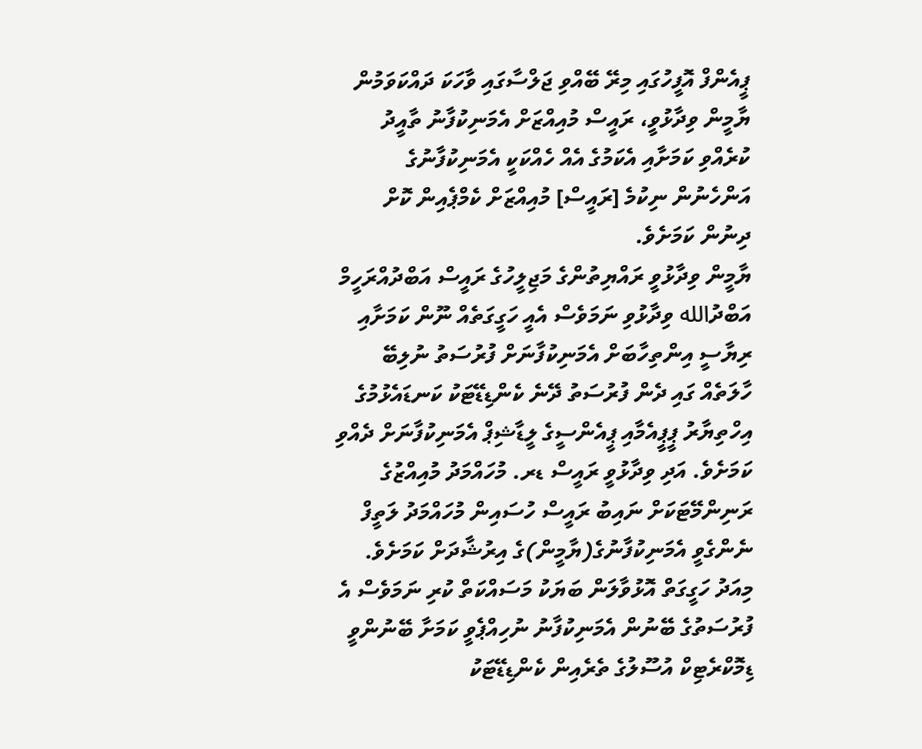ޕީއެންފް އޮފީހުގައި މިރޭ ބޭއްވި ޖަލްސާގައި ވާހަކަ ދައްކަވަމުން ޔާމީން ވިދާޅުވީ، ރައީސް މުއިއްޒަށް އެމަނިކުފާނު ތާއީދު ކުރެއްވި ކަމަށާއި އެކަމުގެ އެއް ހެއްކަކީ އެމަނިކުފާނުގެ އަންހެނުން ނިކުމެ [ރައީސް] މުއިއްޒަށް ކެމްޕެއިން ކޮށް ދިނުން ކަމަށެވެ.
ޔާމީން ވިދާޅުވީ ރައްޔިތުންގެ މަޖިލީހުގެ ރައީސް އަބްދުއްރަހީމް އަބްދުالله ވިދާޅުވި ނަމަވެސް އެއީ ހަގީގަތެއް ނޫން ކަމަށާއި ރިޔާސީ އިންތިހާބަށް އެމަނިކުފާނަށް ފުރުސަތު ނުލިބޭ ހާލަތެއް ގައި ދެން ފުރުސަތު ދޭނެ ކެންޑިޑޭޓަކު ކަނޑައެޅުމުގެ އިހްތިޔާރު ޕީޕީއެމާއި ޕީއެންސީގެ ލީޑާޝިޕް އެމަނިކުފާނަށް ދެއްވި ކަމަށެވެ. އަދި ވިދާޅުވީ ރައީސް ޑރ. މުހައްމަދު މުއިއްޒުގެ ރަނިންމޭޓަކަށް ނައިބު ރައީސް ހުސައިން މުހައްމަދު ލަތީފް ނެންގެވީ އެމަނިކުފާނުގެ(ޔާމީން)ގެ އިރުޝާދަށް ކަމަށެވެ.
މިއަދު ހަގީގަތް އޮޅުވާލަން ބަޔަކު މަސައްކަތް ކުރި ނަމަވެސް އެ ފުރުސަތުގެ ބޭނުން އެމަނިކުފާނު ނުހިއްޕެވީ ކަމަށާ ބޭނުންވީ ޑިމޮކްރެޓިކް އުސޫލުގެ ތެރެއިން ކެންޑިޑޭޓަކު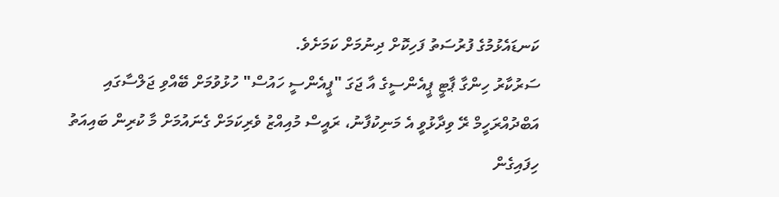ކަނޑައެޅުމުގެ ފުރުސަތު ފަހިކޮށް ދިނުމަށް ކަމަށެވެ.
ސަރުކާރު ހިންގާ ޕާޓީ ޕީއެންސީގެ އާ ޖަގަ "ޕީއެންސީ ހައުސް" ހުޅުވުމަށް ބޭއްވި ޖަލްސާގައި އަބްދުއްރަހީމް ރޭ ވިދާޅުވީ އެ މަނިކުފާނު، ރައީސް މުއިއްޒު ވެރިކަމަށް ގެނައުމަށް މާ ކުރިން ބައިއަތު ހިފައިގެން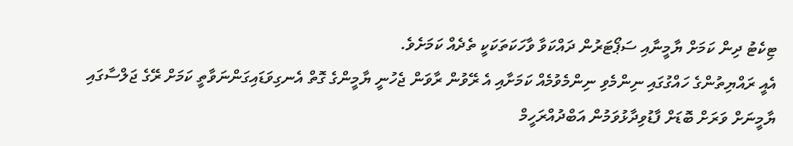ޓިކެޓު ދިން ކަމަށް ޔާމީނާއި ސަޕޯޓަރުން ދައްކަވާ ވާހަކަތަކަކީ ތެދެއް ކަމަށެވެ.
އެއީ ރައްޔިތުންގެ ހައްގުގައި ނިންމެވި ނިންމެވުމެއް ކަމަށާއި އެ ރޭވުން ރާވަން ޖެހުނީ ޔާމީންގެ ގޮތް އެނގިވަޑައިގަންނަވާތީ ކަމަށް ރޭގެ ޖަލްސާގައި ޔާމީނަށް ވަރަށް ބޮޑަށް ފާޑުވިދާޅުވަމުން އަބްދުއްރަހީމް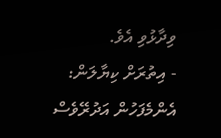ވިދާޅުވި އެވެ.
- އިތުރަށް ކިޔާލަން: އެންމެފަހުން އަދުރޭވެސް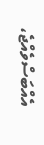އެއްބަސްވެއްޖެ،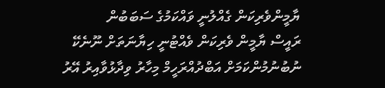ޔާމީންވެރިކަން ގެއްލުނީ ވައްކަމުގެ ސަބަބުން
ރައީސް ޔާމީން ވެރިކަން ވެއްޓުނީ ހިޔާނަތަށް ނޫނެކޭ ނުބުނުމުންކަމަށް އަބްދުއްރަހީމް މިހާރު ވިދާޅުވާއިރު އޭރު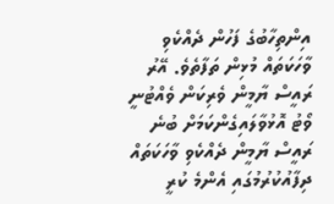އިންތިހާބުގެ ފަހުން ދެއްކެވި ވާހަކަތައް މުޅިން ތަފާތެވެ. އޭރު ރައީސް ޔާމީން ވެރިކަން ވެއްޓުނީ ވޯޓު އޮޅުވާލައިގެންކަމަށް ބުނެ ރައީސް ޔާމީން ދެއްކެވި ވާހަކަތައް ދިފާއުކުރުމުގައި އެންމެ ކުރީ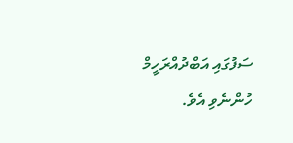ސަފުގައި އަބްދުއްރަހީމް ހުންނެވި އެވެ.